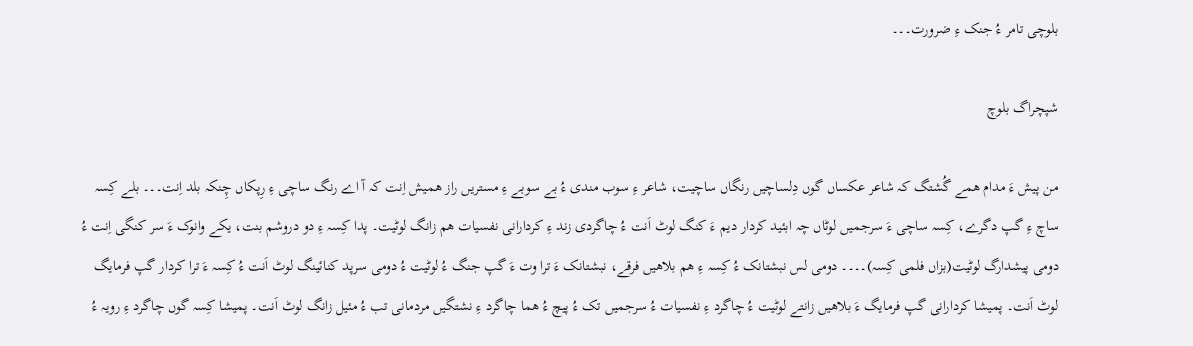بلوچی تامر ءُ جنک ءِ ضرورت۔۔۔

شپچراگ بلوچ

من پیش ءَ مدام ھمے گُشتگ کہ شاعر عکساں گوں دِلساچیں رنگاں ساچیت، شاعر ءِ سوب مندی ءُ بے سوبے ءِ مستریں راز ھمیش اِنت کہ آ اے رنگ ساچی ءِ رِپکاں چِنکہ بلد اِنت۔۔۔ بلے کِسہ ساچ ءِ گپ دگرے، کِسہ ساچی ءَ سرجمیں لوٹاں چہ ابئید کردار دیم ءَ کنگ لوٹ اَنت ءُ چاگردی زند ءِ کردارانی نفسیات ھم زانگ لوٹیت۔ پدا کِسہ ءِ دو دروشم بنت، یکے وانوک ءَ سر کنگی اِنت ءُ دومی پیشدارگ لوٹیت(بزاں فلمی کِسہ)۔۔۔۔ دومی لس نبشتانک ءُ کِسہ ءِ ھم بلاھیں فرقے، نبشتانک ءَ ترا وت ءَ گپ جنگ ءُ لوٹیت ءُ دومی سرپد کنائینگ لوٹ اَنت ءُ کِسہ ءَ ترا کردار گپ فرمایگ لوٹ اَنت۔ پمیشا کردارانی گپ فرمایگ ءَ بلاھیں زانتے لوٹیت ءُ چاگرد ءِ نفسیات ءُ سرجمیں تک ءُ پیچ ءُ ھما چاگرد ءِ نشتگیں مردمانی تب ءُ مئیل زانگ لوٹ اَنت۔ پمیشا کِسہ گوں چاگرد ءِ رویہ ءُ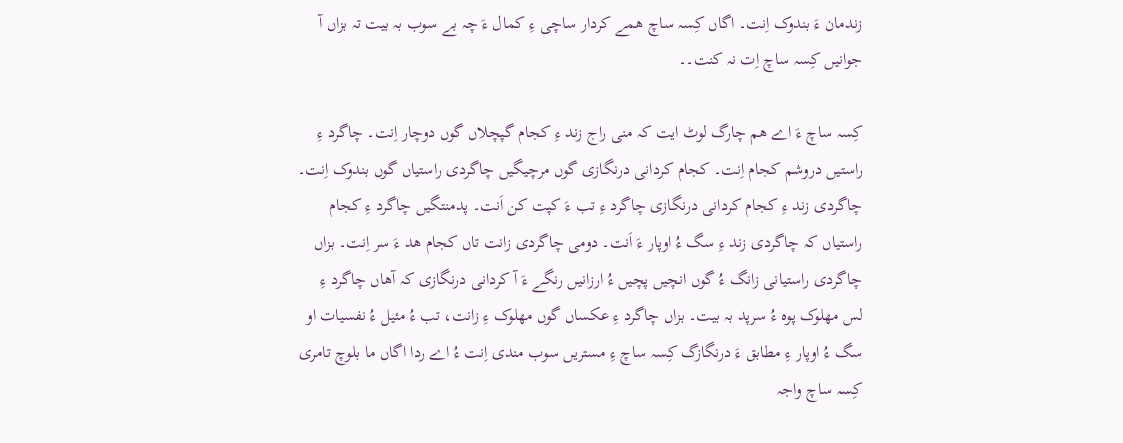زندمان ءَ بندوک اِنت۔ اگاں کِسہ ساچ ھمے کردار ساچی ءِ کمال ءَ چہ بے سوب بہ بیت تہ بزاں آ جوانیں کِسہ ساچ اِت نہ کنت۔۔

کِسہ ساچ ءَ اے ھم چارگ لوٹ ایت کہ منی راج زند ءِ کجام گپچلاں گوں دوچار اِنت۔ چاگرد ءِ راستیں دروشم کجام اِنت۔ کجام کردانی درنگازی گوں مرچیگیں چاگردی راستیاں گوں بندوک اِنت۔ چاگردی زند ءِ کجام کردانی درنگازی چاگرد ءِ تب ءَ کپت کن اَنت۔ پدمنتگیں چاگرد ءِ کجام راستیاں کہ چاگردی زند ءِ سگ ءُ اوپار ءَ اَنت۔ دومی چاگردی زانت تاں کجام ھد ءَ سر اِنت۔ بزاں چاگردی راستیانی زانگ ءُ گوں انچیں پچیں ءُ ارزانیں رنگے ءَ آ کردانی درنگازی کہ آھاں چاگرد ءِ لس مھلوک پوہ ءُ سرپد بہ بیت۔ بزاں چاگرد ءِ عکساں گوں مھلوک ءِ زانت، تب ءُ مئیل ءُ نفسیات او سگ ءُ اوپار ءِ مطابق ءَ درنگازگ کِسہ ساچ ءِ مستریں سوب مندی اِنت ءُ اے ردا اگاں ما بلوچ تامری کِسہ ساچ واجہ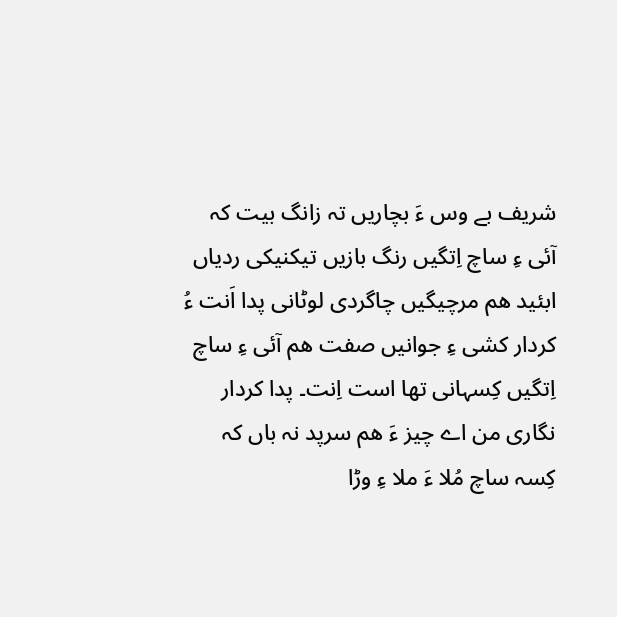شریف بے وس ءَ بچاریں تہ زانگ بیت کہ آئی ءِ ساچ اِتگیں رنگ بازیں تیکنیکی ردیاں ابئید ھم مرچیگیں چاگردی لوٹانی پدا اَنت ءُ کردار کشی ءِ جوانیں صفت ھم آئی ءِ ساچ اِتگیں کِسہانی تھا است اِنت۔ پدا کردار نگاری من اے چیز ءَ ھم سرپد نہ باں کہ کِسہ ساچ مُلا ءَ ملا ءِ وڑا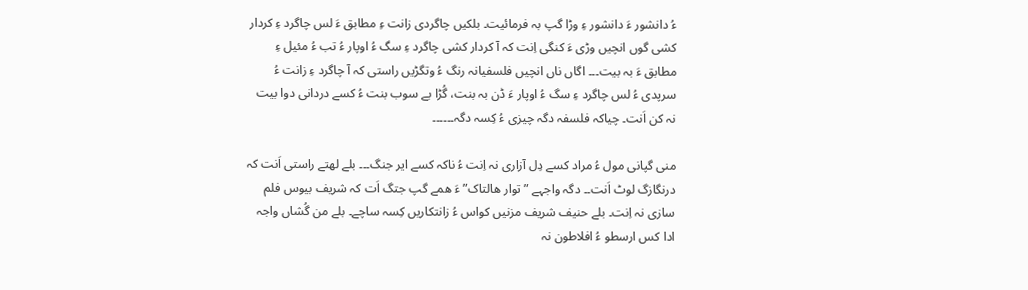ءُ دانشور ءَ دانشور ءِ وڑا گپ بہ فرمائیت۔ بلکیں چاگردی زانت ءِ مطابق ءَ لس چاگرد ءِ کردار کشی گوں انچیں وڑی ءَ کنگی اِنت کہ آ کردار کشی چاگرد ءِ سگ ءُ اوپار ءُ تب ءُ مئیل ءِ مطابق ءَ بہ بیت۔۔۔ اگاں ناں انچیں فلسفیانہ رنگ ءُ وتگڑیں راستی کہ آ چاگرد ءِ زانت ءُ سرپدی ءُ لس چاگرد ءِ سگ ءُ اوپار ءَ ڈن بہ بنت، گُڑا بے سوب بنت ءُ کسے دردانی دوا بیت نہ کن اَنت۔ چیاکہ فلسفہ دگہ چیزی ءُ کِسہ دگہ۔۔۔۔۔۔

منی گپانی مول ءُ مراد کسے دِل آزاری نہ اِنت ءُ ناکہ کسے ایر جنگ۔۔۔ بلے لھتے راستی اَنت کہ درنگازگ لوٹ اَنت۔۔ دگہ واجہے ”توار ھالتاک” ءَ ھمے گپ جتگ اَت کہ شریف بیوس فلم سازی نہ اِنت۔ بلے حنیف شریف مزنیں کواس ءُ زانتکاریں کِسہ ساچے۔ بلے من گُشاں واجہ ادا کس ارسطو ءُ افلاطون نہ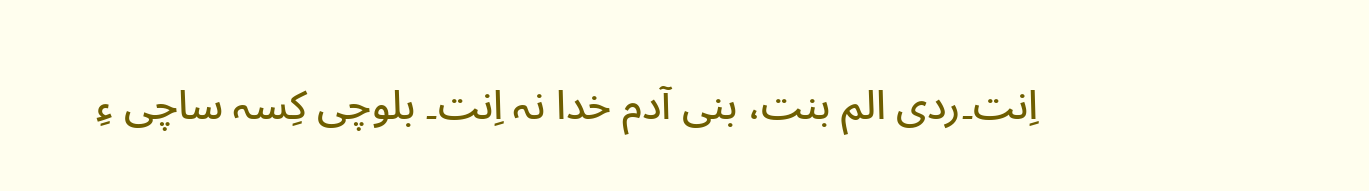اِنت۔ردی الم بنت، بنی آدم خدا نہ اِنت۔ بلوچی کِسہ ساچی ءِ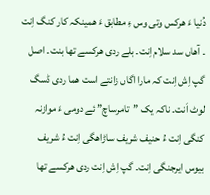دُنیا ءَ ھرکس وتی وس ءِ مطابق ءَ ھمینکہ کار کنگ اِنت ۔ آھاں سد سلام اِنت۔ بلے ردی ھرکسے تھا بنت۔ اصل گپ اِش اِنت کہ مارا اگاں زانتے است ھما ردی ڈسگ لوٹ اَنت۔ ناکہ یک ”تامرساچ” ئے دومی ءَ موازنہ کنگی اِنت ءُ حنیف شریف ساڑاھگی اِنت ءُ شریف بیوس ایرجنگی اِنت۔ گپ اِش اِنت ردی ھرکسے تھا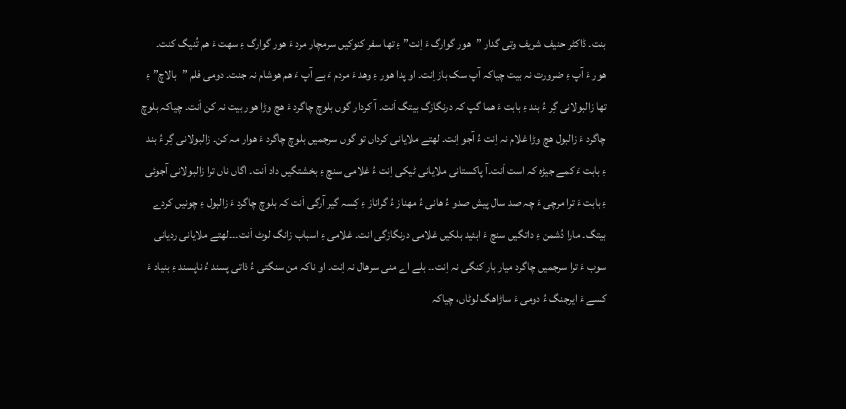بنت۔ ڈاکٹر حنیف شریف وتی گدار ”ھور گوارگ ءَ اِنت” ءِ تھا سفر کنوکیں سرمچار مرد ءَ ھور گوارگ ءِ سھت ءَ ھم تُنیگ کنت۔ ھور ءَ آپ ءِ ضرورت نہ بیت چیاکہ آپ سک باز اِنت۔ او پدا ھور ءِ وھد ءَ مردم ءَ بے آپ ءَ ھم ھوشام نہ جنت۔ دومی فلم ”بالاچ” ءِ تھا زالبولانی گِر ءُ بند ءِ بابت ءَ ھما گپ کہ درنگازگ بیتگ اَنت۔ آ کردار گوں بلوچ چاگرد ءَ ھچ وڑا ھور بیت نہ کن اَنت۔ چیاکہ بلوچ چاگرد ءَ زالبول ھچ وڑا غلام نہ اِنت ءُ آجو اِنت۔ لھتے ملایانی کرداں تو گوں سرجمیں بلوچ چاگرد ءَ ھوار مہ کن۔ زالبولانی گِر ءُ بند ءِ بابت ءَ کمے جیڑہ کہ است اَنت۔آ پاکستانی ملایانی ٹیکی اِنت ءُ غلامی سنچ ءِ بخشتگیں داد اَنت۔ اگاں ناں ترا زالبولانی آجوئی ءِ بابت ءَ ترا مرچی ءَ چہ صد سال پیش صدو ءُ ھانی ءُ مھناز ءُ گراناز ءِ کِسہ گیر آرگی اَنت کہ بلوچ چاگرد ءَ زالبول ءِ چونیں کردے بیتگ۔ مارا دُشمن ءِ داتگیں سنچ ءَ ابئید بلکیں غلامی درنگازگی انت۔ غلامی ءِ اسباب زانگ لوٹ اَنت۔۔۔لھتے ملایانی ردیانی سوب ءَ ترا سرجمیں چاگرد میار بار کنگی نہ اِنت۔۔ بلے اے منی سرھال نہ اِنت۔ او ناکہ من سنگتی ءُ ذاتی پسند ءُ ناپسند ءِ بنیاد ءَ کسے ءَ ایرجنگ ءُ دومی ءَ ساڑاھگ لوٹاں، چیاکہ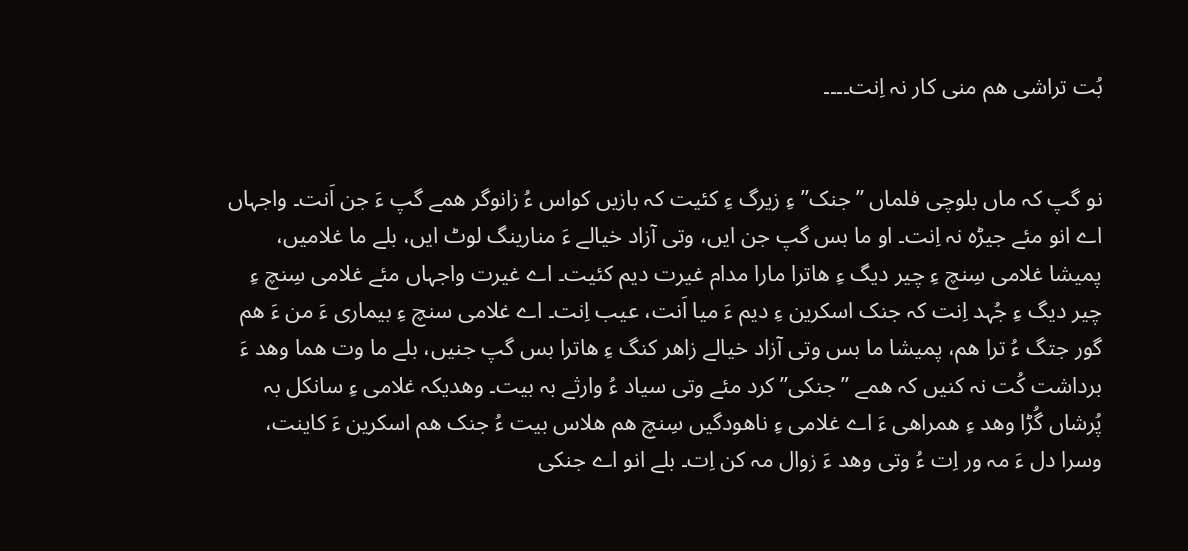بُت تراشی ھم منی کار نہ اِنت۔۔۔۔


نو گپ کہ ماں بلوچی فلماں ”جنک” ءِ زیرگ ءِ کئیت کہ بازیں کواس ءُ زانوگر ھمے گپ ءَ جن اَنت۔ واجہاں اے انو مئے جیڑہ نہ اِنت۔ او ما بس گپ جن ایں، وتی آزاد خیالے ءَ منارینگ لوٹ ایں، بلے ما غلامیں، پمیشا غلامی سِنچ ءِ چیر دیگ ءِ ھاترا مارا مدام غیرت دیم کئیت۔ اے غیرت واجہاں مئے غلامی سِنچ ءِ چیر دیگ ءِ جُہد اِنت کہ جنک اسکرین ءِ دیم ءَ میا اَنت، عیب اِنت۔ اے غلامی سنچ ءِ بیماری ءَ من ءَ ھم گور جتگ ءُ ترا ھم، پمیشا ما بس وتی آزاد خیالے زاھر کنگ ءِ ھاترا بس گپ جنیں، بلے ما وت ھما وھد ءَ برداشت کُت نہ کنیں کہ ھمے ”جنکی” کرد مئے وتی سیاد ءُ وارثے بہ بیت۔ وھدیکہ غلامی ءِ سانکل بہ پُرشاں گُڑا وھد ءِ ھمراھی ءَ اے غلامی ءِ ناھودگیں سِنچ ھم ھلاس بیت ءُ جنک ھم اسکرین ءَ کاینت، وسرا دل ءَ مہ ور اِت ءُ وتی وھد ءَ زوال مہ کن اِت۔ بلے انو اے جنکی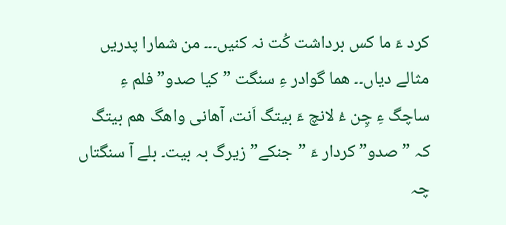کرد ءَ ما کس برداشت کُت نہ کنیں۔۔۔ من شمارا پدریں مثالے دیاں۔۔ ھما گوادر ءِ سنگت ”کیا صدو” فلم ءِ ساچگ ءِ چِن ءُ لانچ ءَ بیتگ اَنت، آھانی واھگ ھم بیتگ کہ ”صدو” کردار ءَ ”جنکے” زیرگ بہ بیت۔ بلے آ سنگتاں چہ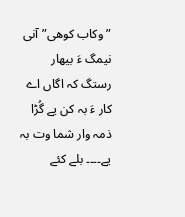”وکاب کوھی” آنی نیمگ ءَ بیھار رستگ کہ اگاں اے کار ءَ بہ کن یے گُڑا ذمہ وار شما وت بہ یے۔۔۔۔ بلے کئے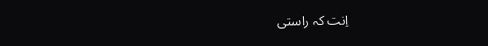اِنت کہ راستی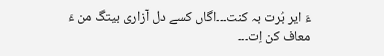ءَ ایر بُرت بہ کنت۔۔۔اگاں کسے دل آزاری بیتگ من ءَ معاف کن اِت۔۔۔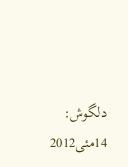دلگوش:   14مئی2012